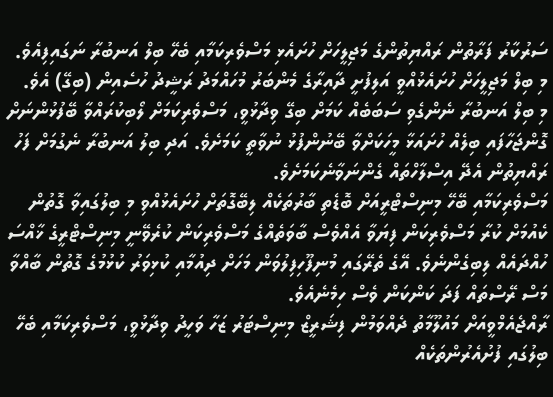ސަރުކާރު ފަރާތުން ރައްޔިތުންގެ މަޖިލީހަށް ހުށައެޅި މަސްވެރިކަމާއި ބެހޭ ބިލް އަނބުރާ ނަގައިފިއެވެ.
މި ބިލް މަޖިލީހަށް ހުށައެޅުއްވީ އަލިފުށީ ދާއިރާގެ މެންބަރު މުހައްމަދު ރަޝީދު ހުސެއިން (ބިގޭ) އެވެ.
މި ބިލް އަނބުރާ ނެންގެވި ސަބަބެއް ކަމަށް ބިގޭ ވިދާޅުވީ، މަސްވެރިކަމަށް ލޯބިކުރައްވާ ބޭފުޅުންނަށް ގޮންޖަހާފައި ބިލެއް ހުށައަޅާ މީހަކަށްވާ ބޭނުންފުޅު ނުވާތީ ކަމަށެވެ. އަދި ބިލު އަނބުރާ ނެގުމަށް ފަހު ރައްޔިތުން އެދޭ އިސްލާހްތައް ގެންނަވާނެކަމަށެވެ.
މަސްވެރިކަމާއި ބޭހޭ މިނިސްޓްރީއަށް ބޮޑެތި ބާރުތަކެއް ލިބޭގޮތަށް ހުށައެޅުއްވި މި ބިލުގައިވާ ގޮތުން ކެއުމަށް ކުރާ މަސްވެރިކަން ފިޔަވާ އެއްވެސް ބާވަތެއްގެ މަސްވެރިކަން ކުރެވޭނީ މިނިސްޓްރީގެ ޚާއްސަ ހުއްދައެއް ލިބިގެންނެވެ. އޭގެ ތެރޭގައި މުނިފޫހިފިލުވަން މަހަށް ދިއުމާއި ކުޅިވަރު ކުޅުމުގެ ގޮތުން ބާއްވާ މަސް ރޭސްތައް ފަދަ ކަންކަން ވެސް ހިމެނެއެވެ.
ރާއްޖެއެމްވީއަށް މައުލޫމާތު ދެއްވަމުން ފިޝަރީޒް މިނިސްޓަރު ޒަހާ ވަހީދު ވިދާޅުވީ، މަސްވެރިކަމާއި ބެހޭ ބިލުގައި ފުށުއެރުންތަކެއް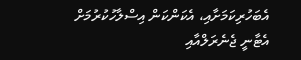އެބަހުރިކަމަށާއި، އެކަންކަން އިސްލާހުކުރުމަށް އެޓާނީ ޖެނެރަލްއާއި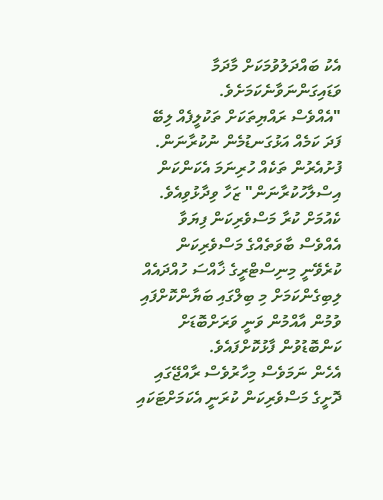އެކު ބައްދަލުވުމަކަށް މާދަމާ ވަޑައިގަންނަވާނެކަމަށެވެ.
"އެއްވެސް ރައްޔިތަކަށް ތަކުލީފެއް ލިބޭ ފަދަ ކަމެއް އަޅުގަނޑުމެން ނުކުރާނަން. ފުށުއެރުން ތަކެއް ހުރިނަމަ އެކަންކަން އިސްލާހުކުރާނަން" ޒަހާ ވިދާޅުވިއެވެ.
ކެއުމަށް ކުރާ މަސްވެރިކަން ފިޔަވާ އެއްވެސް ބާވަތެއްގެ މަސްވެރިކަން ކުރެވޭނީ މިނިސްޓްރީގެ ޚާއްސަ ހުއްދައެއް ލިބިގެންކަމަށް މި ބިލްގައި ބަޔާންކޮށްފައި ވުމުން އާއްމުން ވަނީ ވަރަށްބޮޑަށް ކަންބޮޑުވުން ފާޅުކޮށްފައެވެ.
އެހެން ނަމަވެސް މިހާރުވެސް ރާއްޖޭގައި ދޮށީގެ މަސްވެރިކަން ކުރަނީ އެކަމަށްޓަކައި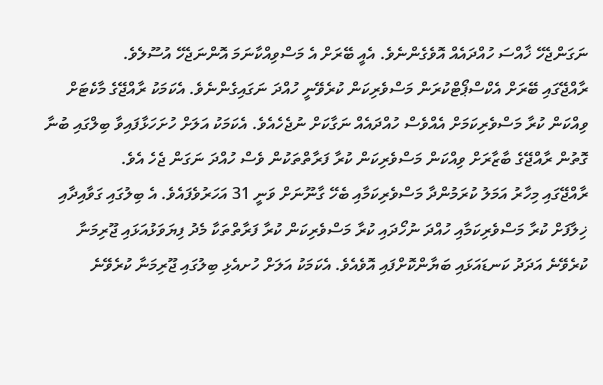ނަގަންޖެހޭ ޚާއްސަ ހުއްދައެއް އޮވެގެންނެވެ. އެއީ ބޭރަށް އެ މަސްވިއްކާނަމަ އޮންނަޖެހޭ އުސޫލެވެ.
ރާއްޖޭގައި ބޭރަށް އެކްސްޕޯޓްކުރަން މަސްވެރިކަން ކުރެވޭނީ ހުއްދަ ނަގައިގެންނެވެ. އެކަމަކު ރާއްޖޭގެ މާކެޓަށް ވިއްކަން ކުރާ މަސްވެރިކަމަށް އެއްވެސް ހުއްދައެއް ނަގާކަށް ނުޖެހެއެވެ. އެކަމަކު އަލަށް ހުށަހަޅާފައިވާ ބިލްގައި ބުނާ ގޮތުން ރާއްޖޭގެ ބާޒާރަށް ވިއްކަން މަސްވެރިކަން ކުރާ ފަރާތްތަކުން ވެސް ހުއްދަ ނަގަން ޖެހެ އެވެ.
ރާއްޖޭގައި މިހާރު އަމަލު ކުރަމުންދާ މަސްވެރިކަމާއި ބެހޭ ގާނޫނަށް ވަނީ 31 އަހަރުވެފައެވެ. އެ ބިލުގައި ގަވާއިދާއި ޚިލާފަށް ކުރާ މަސްވެރިކަމާއި ހުއްދަ ނުހޯދައި ކުރާ މަސްވެރިކަން ކުރާ ފަރާތްތަކާ މެދު ފިޔަވަޅުއަޅައި ޖޫރިމަނާ ކުރެވޭނެ އަދަދު ކަނޑައަޅައި ބަޔާންކޮށްފައި އޮވެއެވެ. އެކަމަކު އަލަށް ހުށއެޅި ބިލުގައި ޖޫރިމަނާ ކުރެވޭނެ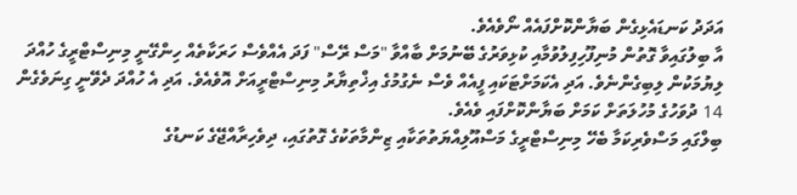އަދަދު ކަނޑައެޅިގެން ބަޔާންކޮށްފައެއް ނޯވެއެވެ.
އާ ބިލުގައިވާ ގޮތުން މުނިފޫހިފިލުވުމާއި ކުޅިވަރުގެ ބޭނުމަށް ބާއްވާ "މަސް ރޭސް" ފަދަ އެއްވެސް ހަރަކާތެއް ހިންގޭނީ މިނިސްޓްރީގެ ހުއްދަ ލިޔުމަކުން ލިބިގެންނެވެ. އަދި އެކަމަށްޓަކައި ފީއެއް ވެސް ނެގުމުގެ އިޚްތިޔާރު މިނިސްޓްރީއަށް އޮވެއެވެ. އަދި އެ ހުއްދަ ދެވޭނީ ގިނަވެގެން 14 ދުވަހުގެ މުހުލަތަށް ކަމަށް ބަޔާންކޮށްފައި ވެއެވެ.
ބިލްގައި މަސްވެރިކަމާ ބެހޭ މިނިސްޓްރީގެ މަސްއޫލިއްޔަތުތަކާއި ޒިންމާތަކުގެ ގޮތުގައި، ދިވެހިރާއްޖޭގެ ކަނޑުގެ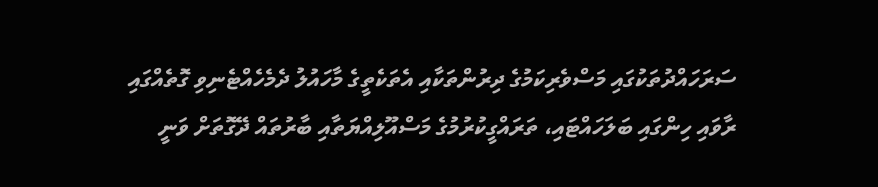ސަރަހައްދުތަކުގައި މަސްވެރިކަމުގެ ދިރުންތަކާއި އެތަކެތީގެ މާހައުލު ދެމެހެއްޓެނިވި ގޮތެއްގައި ރާވައި ހިންގައި ބަލަހައްޓައި، ތަރައްގީކުރުމުގެ މަސްއޫލިއްޔަތާއި ބާރުތައް ދޭގޮތަށް ވަނީ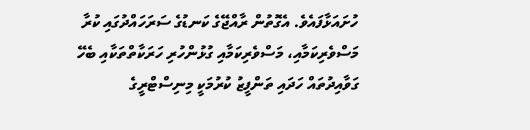ހުށައަޅާފައެވެ. އެގޮތުން ރާއްޖޭގެ ކަނޑުގެ ސަރަހައްދުގައި ކުރާ މަސްވެރިކަމާއި، މަސްވެރިކަމާއި ގުޅުންހުރި ހަރަކާތްތަކާއި ބެހޭ ގަވާއިދުތައް ހަދައި ތަންފީޒު ކުރުމަކީ މިނިސްޓްރީގެ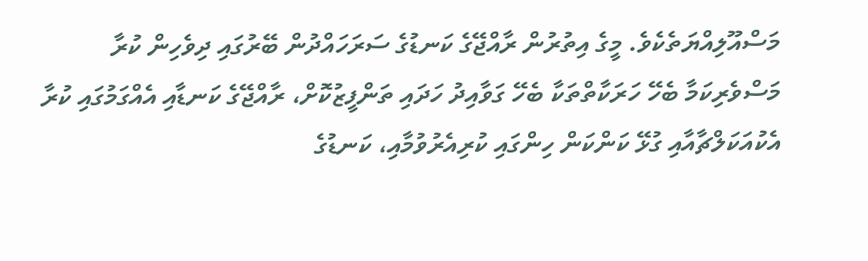މަސްއޫލިއްޔަތެކެވެ. މީގެ އިތުރުން ރާއްޖޭގެ ކަނޑުގެ ސަރަހައްދުން ބޭރުގައި ދިވެހިން ކުރާ މަސްވެރިކަމާ ބެހޭ ހަރަކާތްތަކާ ބެހޭ ގަވާއިދު ހަދައި ތަންފީޒުކޮށް، ރާއްޖޭގެ ކަނޑާއި އެއްގަމުގައި ކުރާ އެކުއަކަލްޗާއާއި ގުޅޭ ކަންކަން ހިންގައި ކުރިއެރުވުމާއި، ކަނޑުގެ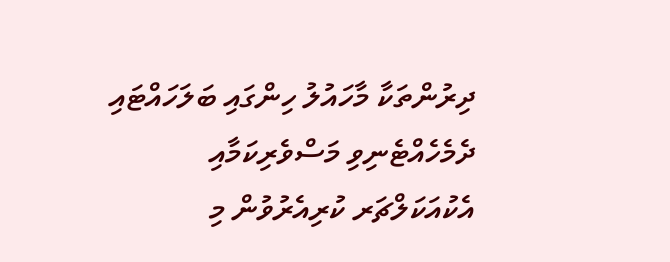ދިރުންތަކާ މާހައުލު ހިންގައި ބަލަހައްޓައި ދެމެހެއްޓެނިވި މަސްވެރިކަމާއި އެކުއަކަލްޗަރ ކުރިއެރުވުން މި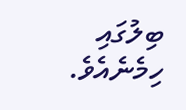ބިލުގައި ހިމެނެއެވެ.